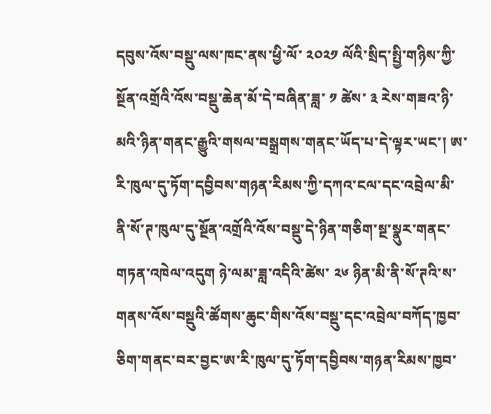དབུས་འོས་བསྡུ་ལས་ཁང་ནས་ཕྱི་ལོ་ ༢༠༢༡ ལོའི་སྲིད་སྤྱི་གཉིས་ཀྱི་སྔོན་འགྲོའི་འོས་བསྡུ་ཆེན་མོ་དེ་བཞིན་ཟླ་ ༡ ཚེས་ ༣ རེས་གཟའ་ཉི་མའི་ཉིན་གནང་རྒྱུའི་གསལ་བསྒྲགས་གནང་ཡོད་པ་དེ་ལྟར་ཡང་། ཨ་རི་ཁུལ་དུ་ཏོག་དབྱིབས་གཉན་རིམས་ཀྱི་དཀའ་ངལ་དང་འབྲེལ་མི་ནི་སོ་ཊ་ཁུལ་དུ་སྔོན་འགྲོའི་འོས་བསྡུ་དེ་ཉིན་གཅིག་སྔ་སྣུར་གནང་གཏན་འཁེལ་འདུག ཉེ་ལམ་ཟླ་འདིའི་ཚེས་ ༢༦ ཉིན་མི་ནི་སོ་ཊའི་ས་གནས་འོས་བསྡུའི་ཚོགས་ཆུང་གིས་འོས་བསྡུ་དང་འབྲེལ་བཀོད་ཁྱབ་ཅིག་གནང་བར་བྱང་ཨ་རི་ཁུལ་དུ་ཏོག་དབྱིབས་གཉན་རིམས་ཁྱབ་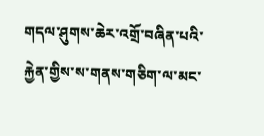གདལ་ཤུགས་ཆེར་འགྲོ་བཞིན་པའི་རྐྱེན་གྱིས་ས་གནས་གཅིག་ལ་མང་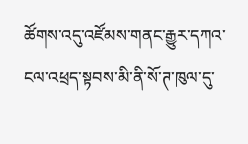ཚོགས་འདུ་འཛོམས་གནང་རྒྱུར་དཀའ་ངལ་འཕྲད་སྟབས་མི་ནི་སོ་ཊ་ཁུལ་དུ་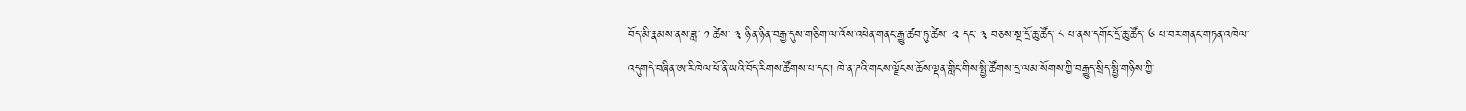བོད་མི་རྣམས་ནས་ཟླ་ ༡ ཚེས་ ༣ ཉིན་ཉིན་བརྒྱ་དུས་གཅིག་ལ་འོས་འཕེན་གནང་རྒྱུ་ཚབ་ཏུ་ཚེས་ ༢ དང་ ༣ བཅས་སྔ་དྲོ་ཆུ་ཚོད་ ༨ པ་ནས་དགོང་དྲོ་ཆུ་ཚོད་ ༦ པ་བར་གནང་གཏན་འཁེལ་འདུགདེ་བཞིན་ཨ་རི་ཁེལ་ཕོ་ནི་ཡའི་བོད་རིགས་ཚོགས་པ་དང་། ཁེ་ན་ཌའི་གངས་ལྗོངས་ཆོས་ལྡན་གླིང་གིས་སྤྱི་ཚོགས་དྲ་ལམ་སོགས་ཀྱི་བརྒྱུད་སྲིད་སྤྱི་གཉིས་ཀྱི་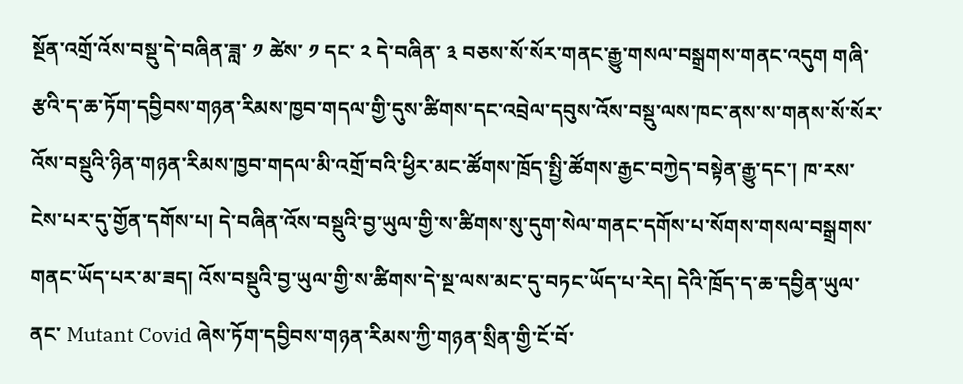སྔོན་འགྲོ་འོས་བསྡུ་དེ་བཞིན་ཟླ་ ༡ ཚེས་ ༡ དང་ ༢ དེ་བཞིན་ ༣ བཅས་སོ་སོར་གནང་རྒྱུ་གསལ་བསྒྲགས་གནང་འདུག གཞི་རྩའི་ད་ཆ་ཏོག་དབྱིབས་གཉན་རིམས་ཁྱབ་གདལ་གྱི་དུས་ཚིགས་དང་འབྲེལ་དབུས་འོས་བསྡུ་ལས་ཁང་ནས་ས་གནས་སོ་སོར་འོས་བསྡུའི་ཉིན་གཉན་རིམས་ཁྱབ་གདལ་མི་འགྲོ་བའི་ཕྱིར་མང་ཚོགས་ཁྲོད་སྤྱི་ཚོགས་རྒྱང་བཀྱེད་བསྟེན་རྒྱུ་དང་། ཁ་རས་ངེས་པར་དུ་གྱོན་དགོས་པ། དེ་བཞིན་འོས་བསྡུའི་བྱ་ཡུལ་གྱི་ས་ཚིགས་སུ་དུག་སེལ་གནང་དགོས་པ་སོགས་གསལ་བསྒྲགས་གནང་ཡོད་པར་མ་ཟད། འོས་བསྡུའི་བྱ་ཡུལ་གྱི་ས་ཚིགས་དེ་སྔ་ལས་མང་དུ་བཏང་ཡོད་པ་རེད། དེའི་ཁྲོད་ད་ཆ་དབྱིན་ཡུལ་ནང་ Mutant Covid ཞེས་ཏོག་དབྱིབས་གཉན་རིམས་ཀྱི་གཉན་སྲིན་གྱི་ངོ་བོ་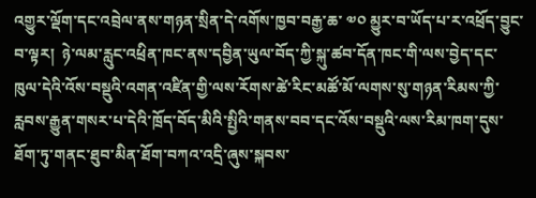འགྱུར་ལྡོག་དང་འབྲེལ་ནས་གཉན་སྲིན་དེ་འགོས་ཁྱབ་བརྒྱ་ཆ་ ༧༠ མྱུར་བ་ཡོད་པ་ར་འཕྲོད་བྱུང་བ་ལྟར།  ཉེ་ལམ་རླུང་འཕྲིན་ཁང་ནས་དབྱིན་ཡུལ་བོད་ཀྱི་སྐུ་ཚབ་དོན་ཁང་གི་ལས་བྱེད་དང་ཁུལ་དེའི་འོས་བསྡུའི་འགན་འཛིན་གྱི་ལས་རོགས་ཚེ་རིང་མཚོ་མོ་ལགས་སུ་གཉན་རིམས་ཀྱི་རླབས་རྒྱུན་གསར་པ་དེའི་ཁྲོད་བོད་མིའི་སྤྱིའི་གནས་བབ་དང་འོས་བསྡུའི་ལས་རིམ་ཁག་དུས་ཐོག་ཏུ་གནང་ཐུབ་མིན་ཐོག་བཀའ་འདྲི་ཞུས་སྐབས་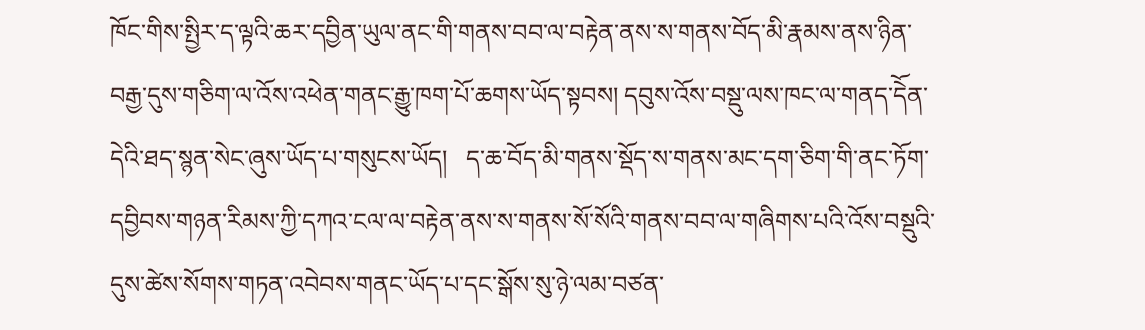ཁོང་གིས་སྤྱིར་ད་ལྟའི་ཆར་དབྱིན་ཡུལ་ནང་གི་གནས་བབ་ལ་བརྟེན་ནས་ས་གནས་བོད་མི་རྣམས་ནས་ཉིན་བརྒྱ་དུས་གཅིག་ལ་འོས་འཕེན་གནང་རྒྱུ་ཁག་པོ་ཆགས་ཡོད་སྟབས། དབུས་འོས་བསྡུ་ལས་ཁང་ལ་གནད་དེོན་དེའི་ཐད་སྙན་སེང་ཞུས་ཡོད་པ་གསུངས་ཡོད།   ད་ཆ་བོད་མི་གནས་སྡོད་ས་གནས་མང་དག་ཅིག་གི་ནང་ཏོག་དབྱིབས་གཉན་རིམས་ཀྱི་དཀའ་ངལ་ལ་བརྟེན་ནས་ས་གནས་སོ་སོའི་གནས་བབ་ལ་གཞིགས་པའི་འོས་བསྡུའི་དུས་ཚེས་སོགས་གཏན་འབེབས་གནང་ཡོད་པ་དང་སྒོས་སུ་ཉེ་ལམ་བཙན་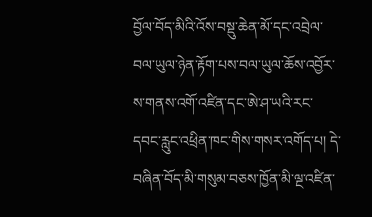བྱོལ་བོད་མིའི་འོས་བསྡུ་ཆེན་མོ་དང་འབྲེལ་བལ་ཡུལ་ཉེན་རྟོག་པས་བལ་ཡུལ་ཆོས་འབྱོར་ས་གནས་འགོ་འཛིན་དང་ཨེ་ཤ་ཡའི་རང་དབང་རླུང་འཕྲིན་ཁང་གིས་གསར་འགོད་པ། དེ་བཞིན་བོད་མི་གསུམ་བཅས་ཁྱོན་མི་ལྔ་འཛིན་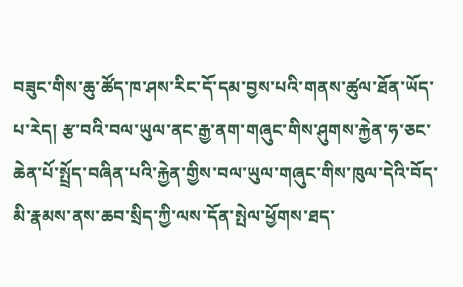བཟུང་གིས་ཆུ་ཚོད་ཁ་ཤས་རིང་དོ་དམ་བྱས་པའི་གནས་ཚུལ་ཐོན་ཡོད་པ་རེད། རྩ་བའི་བལ་ཡུལ་ནང་རྒྱ་ནག་གཞུང་གིས་ཤུགས་རྐྱེན་ཧ་ཅང་ཆེན་པོ་སྤྲོད་བཞིན་པའི་རྐྱེན་གྱིས་བལ་ཡུལ་གཞུང་གིས་ཁུལ་དེའི་བོད་མི་རྣམས་ནས་ཆབ་སྲིད་ཀྱི་ལས་དོན་སྤེལ་ཕྱོགས་ཐད་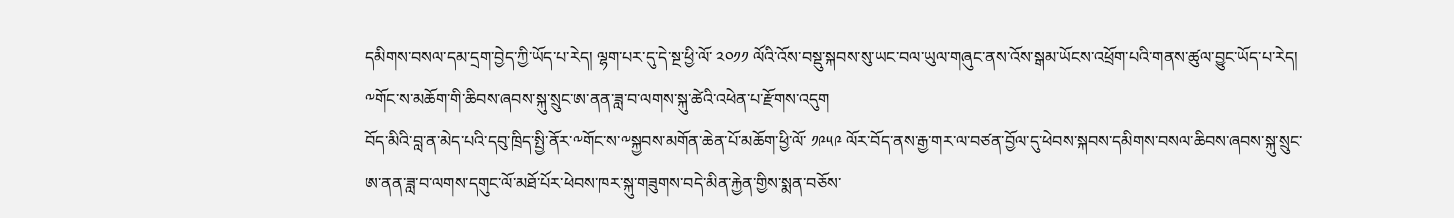དམིགས་བསལ་དམ་དྲག་བྱེད་ཀྱི་ཡོད་པ་རེད། ལྷག་པར་དུ་དེ་སྔ་ཕྱི་ལོ་ ༢༠༡༡ ལོའི་འོས་བསྡུ་སྐབས་སུ་ཡང་བལ་ཡུལ་གཞུང་ནས་འོས་སྒམ་ཡོངས་འཕྲོག་པའི་གནས་ཚུལ་བྱུང་ཡོད་པ་རེད།
༸གོང་ས་མཆོག་གི་ཆིབས་ཞབས་སྐུ་སྲུང་ཨ་ནན་ཟླ་བ་ལགས་སྐུ་ཚེའི་འཕེན་པ་རྫོགས་འདུག
བོད་མིའི་བླ་ན་མེད་པའི་དབུ་ཁྲིད་སྤྱི་ནོར་༸གོང་ས་༸སྐྱབས་མགོན་ཆེན་པོ་མཆོག་ཕྱི་ལོ་ ༡༩༥༩ ལོར་བོད་ནས་རྒྱ་གར་ལ་བཙན་བྱོལ་དུ་ཕེབས་སྐབས་དམིགས་བསལ་ཆིབས་ཞབས་སྐུ་སྲུང་ཨ་ནན་ཟླ་བ་ལགས་དགུང་ལོ་མཐོ་པོར་ཕེབས་ཁར་སྐུ་གཟུགས་བདེ་མིན་རྐྱེན་གྱིས་སྨན་བཅོས་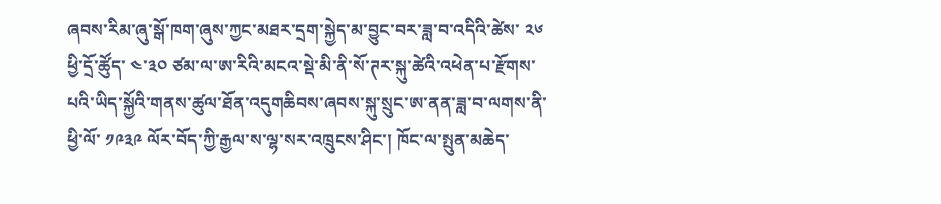ཞབས་རིམ་ཞུ་སྒོ་ཁག་ཞུས་ཀྱང་མཐར་དྲག་སྐྱེད་མ་བྱུང་བར་ཟླ་བ་འདིའི་ཚེས་ ༢༦ ཕྱི་དྲོ་ཚོུད་ ༤་༣༠ ཙམ་ལ་ཨ་རིའི་མངའ་སྡེ་མི་ནི་སོ་ཊར་སྐུ་ཚེའི་འཕེན་པ་རྫོགས་པའི་ཡིད་སྐྱོའི་གནས་ཚུལ་ཐོན་འདུགཆིབས་ཞབས་སྐུ་སྲུང་ཨ་ནན་ཟླ་བ་ལགས་ནི་ཕྱི་ལོ་ ༡༩༣༩ ལོར་བོད་ཀྱི་རྒྱལ་ས་ལྷ་སར་འཁྲུངས་ཤིང་། ཁོང་ལ་སྤུན་མཆེད་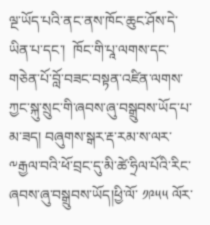ལྔ་ཡོད་པའི་ནང་ནས་ཁོང་ཆུང་ཤོས་དེ་ཡིན་པ་དང་།  ཁོང་གི་པཱ་ལགས་དང་གཅེན་པོ་བློ་བཟང་བསྟན་འཛིན་ལགས་ཀྱང་སྐུ་སྲུང་གི་ཞབས་ཞུ་བསྒྲུབས་ཡོད་པ་མ་ཟད། བཞུགས་སྒར་རྡ་རམ་ས་ལར་༸རྒྱལ་བའི་ཕོ་བྲང་དུ་མི་ཚེ་ཧྲིལ་པོའི་རིང་ཞབས་ཞུ་བསྒྲུབས་ཡོད།ཕྱི་ལོ་ ༡༩༥༥ ལོར་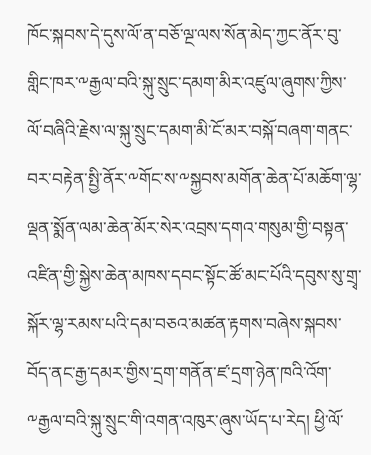ཁོང་སྐབས་དེ་དུས་ལོ་ན་བཅོ་ལྔ་ལས་སོན་མེད་ཀྱང་ནོར་བུ་གླིང་ཁར་༸རྒྱལ་བའི་སྐུ་སྲུང་དམག་མིར་འཛུལ་ཞུགས་ཀྱིས་ལོ་བཞིའི་རྗེས་ལ་སྐུ་སྲུང་དམག་མི་ངོ་མར་བསྐོ་བཞག་གནང་བར་བརྟེན་སྤྱི་ནོར་༸གོང་ས་༸སྐྱབས་མགོན་ཆེན་པོ་མཆོག་ལྷ་ལྡན་སྨོན་ལམ་ཆེན་མོར་སེར་འབྲས་དགའ་གསུམ་གྱི་བསྟན་འཛིན་གྱི་སྐྱེས་ཆེན་མཁས་དབང་སྟོང་ཚོ་མང་པོའི་དབུས་སུ་གྲྭ་སྐོར་ལྷ་རམས་པའི་དམ་བཅའ་མཚན་རྟགས་བཞེས་སྐབས་བོད་ནང་རྒྱ་དམར་གྱིས་དྲག་གནོན་ཛ་དྲག་ཉེན་ཁའི་འོག་༸རྒྱལ་བའི་སྐུ་སྲུང་གི་འགན་འཁུར་ཞུས་ཡོད་པ་རེད། ཕྱི་ལོ་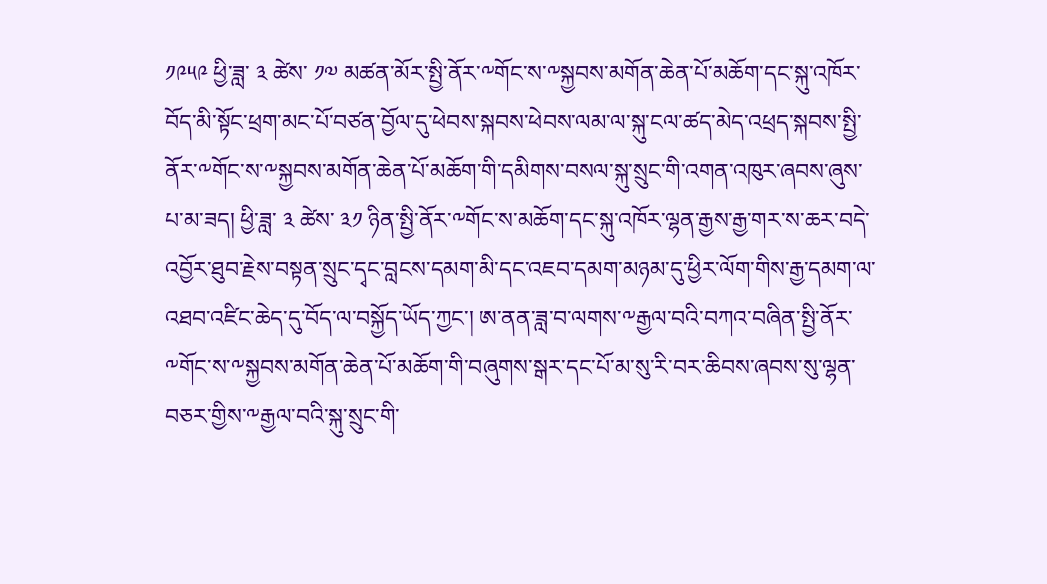༡༩༥༩ ཕྱི་ཟླ་ ༣ ཚེས་ ༡༧ མཚན་མོར་སྤྱི་ནོར་༸གོང་ས་༸སྐྱབས་མགོན་ཆེན་པོ་མཆོག་དང་སྐུ་འཁོར་བོད་མི་སྟོང་ཕྲག་མང་པོ་བཙན་བྱོལ་དུ་ཕེབས་སྐབས་ཕེབས་ལམ་ལ་སྐུ་ངལ་ཚད་མེད་འཕྲད་སྐབས་སྤྱི་ནོར་༸གོང་ས་༸སྐྱབས་མགོན་ཆེན་པོ་མཆོག་གི་དམིགས་བསལ་སྐུ་སྲུང་གི་འགན་འཁུར་ཞབས་ཞུས་པ་མ་ཟད། ཕྱི་ཟླ་ ༣ ཚེས་ ༣༡ ཉིན་སྤྱི་ནོར་༸གོང་ས་མཆོག་དང་སྐུ་འཁོར་ལྷན་རྒྱས་རྒྱ་གར་ས་ཆར་བདེ་འབྱོར་ཐུབ་རྗེས་བསྟན་སྲུང་དྭང་བླངས་དམག་མི་དང་འཇབ་དམག་མཉམ་དུ་ཕྱིར་ལོག་གིས་རྒྱ་དམག་ལ་འཐབ་འཛིང་ཆེད་དུ་བོད་ལ་བསྐྱོད་ཡོད་ཀྱང་། ཨ་ནན་ཟླ་བ་ལགས་༸རྒྱལ་བའི་བཀའ་བཞིན་སྤྱི་ནོར་༸གོང་ས་༸སྐྱབས་མགོན་ཆེན་པོ་མཆོག་གི་བཞུགས་སྒར་དང་པོ་མ་སུ་རི་བར་ཆིབས་ཞབས་སུ་ལྷན་བཅར་གྱིས་༸རྒྱལ་བའི་སྐུ་སྲུང་གི་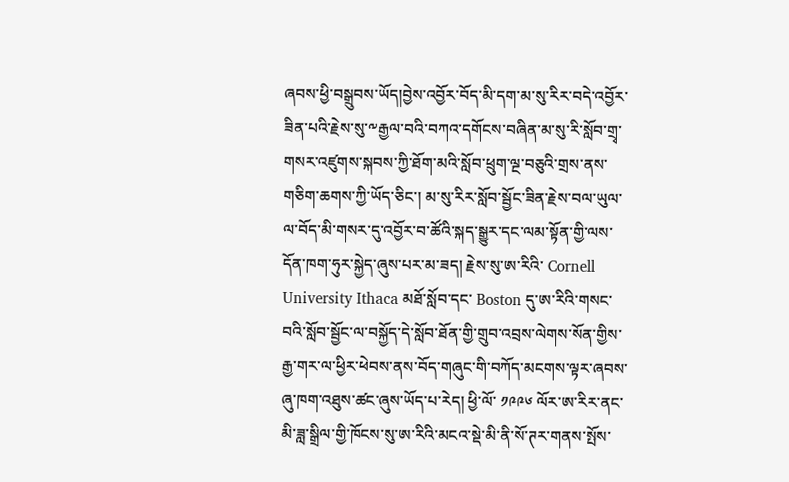ཞབས་ཕྱི་བསྒྲུབས་ཡོད།བྱེས་འབྱོར་བོད་མི་དག་མ་སུ་རིར་བདེ་འབྱོར་ཟིན་པའི་རྗེས་སུ་༸རྒྱལ་བའི་བཀའ་དགོངས་བཞིན་མ་སུ་རི་སློབ་གྲྭ་གསར་འཛུགས་སྐབས་ཀྱི་ཐོག་མའི་སློབ་ཕྲུག་ལྔ་བཅུའི་གྲས་ནས་གཅིག་ཆགས་ཀྱི་ཡོད་ཅིང་། མ་སུ་རིར་སློབ་སྦྱོང་ཟིན་རྗེས་བལ་ཡུལ་ལ་བོད་མི་གསར་དུ་འབྱོར་བ་ཚོའི་སྐད་སྒྱུར་དང་ལམ་སྟོན་གྱི་ལས་དོན་ཁག་ཧུར་སྐྱེད་ཞུས་པར་མ་ཟད། རྗེས་སུ་ཨ་རིའི་ Cornell University Ithaca མཐོ་སློབ་དང་ Boston དུ་ཨ་རིའི་གསང་བའི་སློབ་སྦྱོང་ལ་བསྐྱོད་དེ་སློབ་ཐོན་གྱི་གྲུབ་འབྲས་ལེགས་སོན་གྱིས་རྒྱ་གར་ལ་ཕྱིར་ཕེབས་ནས་བོད་གཞུང་གི་བཀོད་མངགས་ལྟར་ཞབས་ཞུ་ཁག་འཐུས་ཚང་ཞུས་ཡོད་པ་རེད། ཕྱི་ལོ་ ༡༩༩༦ ལོར་ཨ་རིར་ནང་མི་ཟླ་སྒྲིལ་གྱི་ཁོངས་སུ་ཨ་རིའི་མངའ་སྡེ་མི་ནི་སོ་ཊར་གནས་སྤོས་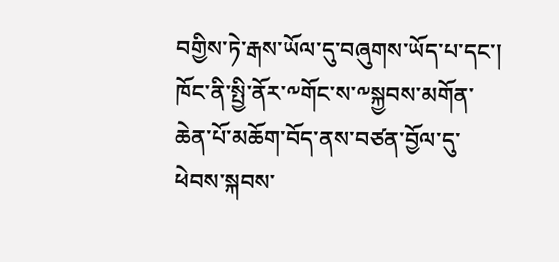བགྱིས་ཏེ་རྒས་ཡོལ་དུ་བཞུགས་ཡོད་པ་དང་། ཁོང་ནི་སྤྱི་ནོར་༸གོང་ས་༸སྐྱབས་མགོན་ཆེན་པོ་མཆོག་བོད་ནས་བཙན་བྱོལ་དུ་ཕེབས་སྐབས་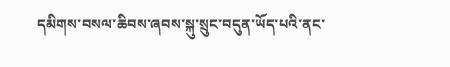དམིགས་བསལ་ཆིབས་ཞབས་སྐུ་སྲུང་བདུན་ཡོད་པའི་ནང་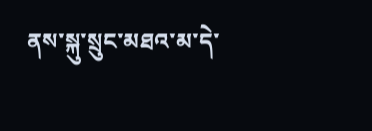ནས་སྐུ་སྲུང་མཐའ་མ་དེ་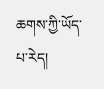ཆགས་ཀྱི་ཡོད་པ་རེད།